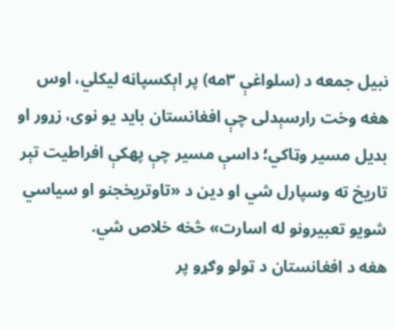نبیل جمعه د (سلواغې ۳مه) پر اېکسپاڼه لیکلي، اوس هغه وخت رارسېدلی چې افغانستان باید یو نوی، زړور او بدیل مسیر وټاکي؛ داسې مسیر چې پهکې افراطیت تېر تاریخ ته وسپارل شي او دین د «تاوتریخجنو او سیاسي شویو تعبیرونو له اسارت» څخه خلاص شي.
هغه د افغانستان د ټولو وګړو پر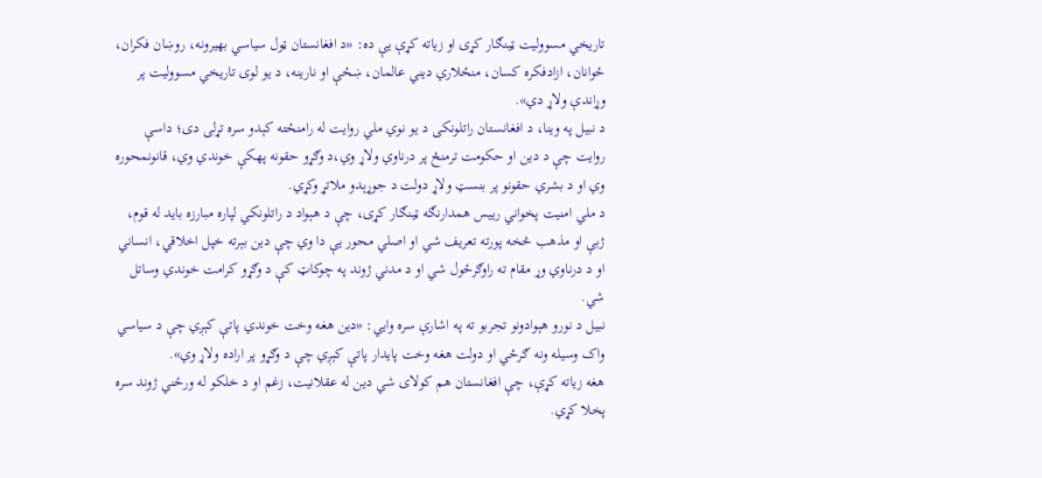تاریخي مسوولیت ټینګار کړی او زیاته کړې یې ده: «د افغانستان ټول سیاسي بهیرونه، روښان فکران، ځوانان، ازادفکره کسان، منځلاري دیني عالمان، ښځې او نارینه، د یو لوی تاریخي مسوولیت پر وړاندې ولاړ دي».
د نبیل په وینا، د افغانستان راتلونکی د یو نوي ملي روایت له رامنځته کېدو سره تړلی دی؛ داسې روایت چې د دین او حکومت ترمنځ پر درناوي ولاړ وي،د وګړو حقونه پهکې خوندي وي، قانونمحوره وي او د بشري حقونو پر بنسټ ولاړ دولت د جوړېدو ملاتړ وکړي.
د ملي امنیت پخواني رییس همدارنګه ټینګار کړی، چې د هېواد د راتلونکي لپاره مبارزه باید له قوم، ژبې او مذهب څخه پورته تعریف شي او اصلي محور یې دا وي چې دین بېرته خپل اخلاقي، انساني او د درناوي وړ مقام ته راوګرځول شي او د مدني ژوند په چوکاټ کې د وګړو کرامت خوندي وساتل شي.
نبیل د نورو هېوادونو تجربو ته په اشارې سره وایي: «دین هغه وخت خوندي پاتې کېږي چې د سیاسي واک وسیله ونه ګرځي او دولت هغه وخت پایدار پاتې کېږي چې د وګړو پر اراده ولاړ وي».
هغه زیاته کړې، چې افغانستان هم کولای شي دین له عقلانیت، زغم او د خلکو له ورځني ژوند سره پخلا کړي.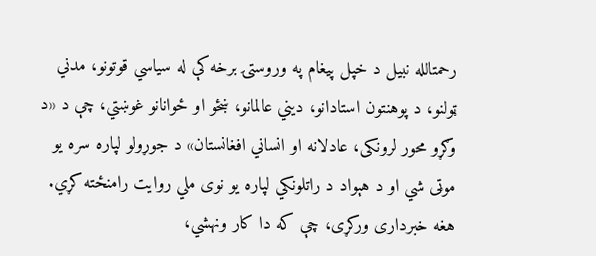رحمتالله نبیل د خپل پیغام په وروستۍ برخه کې له سیاسي قوتونو، مدني ټولنو، د پوهنتون استادانو، دیني عالمانو، ښځو او ځوانانو غوښتي، چې د «د وګړو محور لرونکی، عادلانه او انساني افغانستان» د جوړولو لپاره سره یو موټی شي او د هېواد د راتلونکي لپاره یو نوی ملي روایت رامنځته کړي.
هغه خبرداری ورکړی، چې که دا کار ونهشي،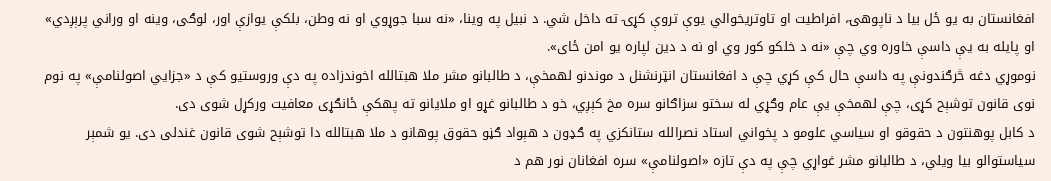افغانستان به یو ځل بیا د ناپوهۍ، افراطیت او تاوتریخوالي یوې تروې کړۍ ته داخل شي. د نبیل په وینا، «نه سبا جوړوي او نه وطن، بلکې یوازې اور، لوګی، وینه او وراني پرېږدي» او پایله به یې داسې خاوره وي چې «نه د خلکو کور وي او نه د دین لپاره یو امن ځای».
نوموړي دغه څرګندونې په داسې حال کې کړي چې د افغانستان انټرنشنل د موندنو لهمخې، د طالبانو مشر ملا هبتالله اخوندزاده په دې وروستیو کې د «جزایي اصولنامې» په نوم نوی قانون توشېح کړی، چې لهمخې یې عام وګړي له سختو سزاګانو سره مخ کېږي، خو د طالبانو غړو او ملایانو ته پهکې ځانګړی معافیت ورکړل شوی دی.
د کابل پوهنتون د حقوقو او سیاسي علومو د پخواني استاد نصرالله ستانکزي په ګډون د هېواد ګڼو حقوق پوهانو د ملا هبتالله دا توشېح شوی قانون غندلی دی. یو شمېر سیاستوالو بیا ویلي، د طالبانو مشر غواړي چې په دې تازه «اصولنامې» سره افغانان نور هم د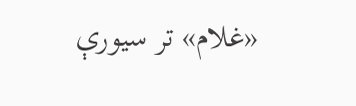«غلام» تر سیورې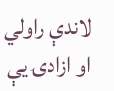لاندې راولي او ازادۍ یې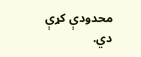محدودې کړې دي.